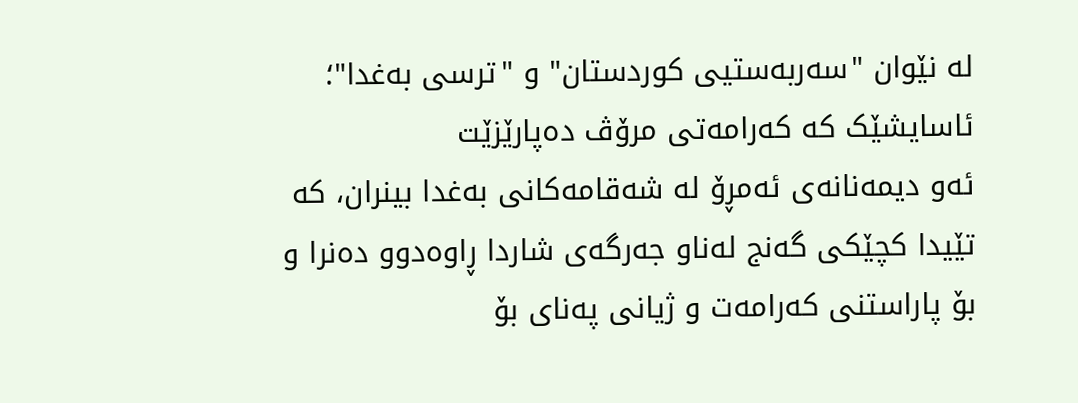لە نێوان "سەربەستیی کوردستان" و "ترسی بەغدا"؛ ئاسایشێک کە کەرامەتی مرۆڤ دەپارێزێت
ئەو دیمەنانەی ئەمڕۆ لە شەقامەکانی بەغدا بینران، کە تێیدا کچێکی گەنج لەناو جەرگەی شاردا ڕاوەدوو دەنرا و بۆ پاراستنی کەرامەت و ژیانی پەنای بۆ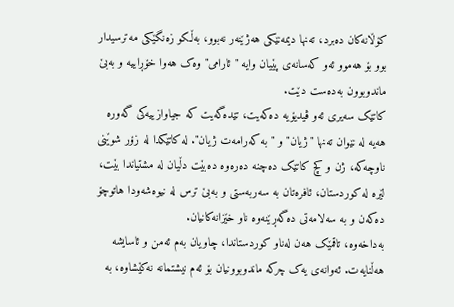کۆڵانەکان دەبرد، تەنها دیمەنێکی هەژێنەر نەبوو، بەڵکو زەنگێکی مەترسیدار بوو بۆ هەموو ئەو کەسانەی پێیان وایە "ئارامی" وەک هەوا خۆڕاییە و بەبێ ماندوبوون بەدەست دێت.
کاتێک سەیری ئەو ڤیدیۆیە دەکەیت، تێدەگەیت کە جیاوازییەکی گەورە هەیە لە نێوان تەنها "ژیان" و "بە کەرامەت ژیان". لە کاتێکدا لە زۆر شوێنی ناوچەکە، ژن و کچ کاتێک دەچنە دەرەوە دەبێت دڵیان لە مشتیاندا بێت، لێرە لە کوردستان، ئافرەتان بە سەربەستی و بەبێ ترس لە نیوەشەودا هاتوچۆ دەکەن و بە سەلامەتی دەگەڕێنەوە ناو خێزانەکانیان.
بەداخەوە، تاقمێک هەن لەناو کوردستاندا، چاویان بەم ئەمن و ئاسایشە هەڵنایەت. ئەوانەی یەک چرکە ماندوبوونیان بۆ ئەم نیشتمانە نەکێشاوە، بە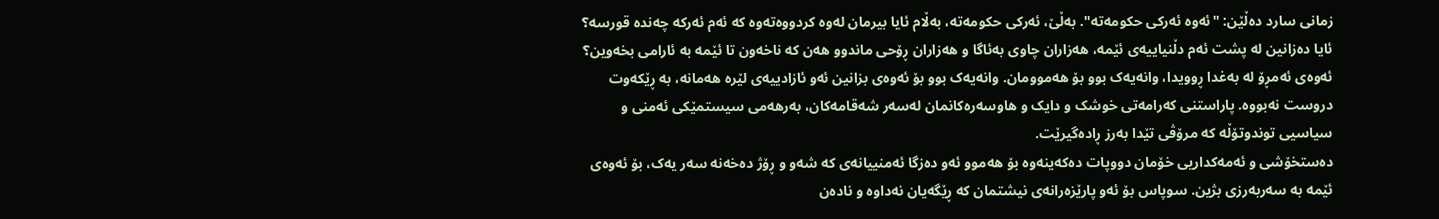زمانی سارد دەڵێن: "ئەوە ئەرکی حکومەتە". بەڵێ، ئەرکی حکومەتە، بەڵام ئایا بیرمان لەوە کردووەتەوە کە ئەم ئەرکە چەندە قورسە؟ ئایا دەزانین لە پشت ئەم دڵنیاییەی ئێمە، هەزاران چاوی بەئاگا و هەزاران ڕۆحی ماندوو هەن کە ناخەون تا ئێمە بە ئارامی بخەوین؟
ئەوەی ئەمڕۆ لە بەغدا ڕوویدا، وانەیەک بوو بۆ هەموومان. وانەیەک بوو بۆ ئەوەی بزانین ئەو ئازادییەی لێرە هەمانە، بە ڕێکەوت دروست نەبووە. پاراستنی کەرامەتی خوشک و دایک و هاوسەرەکانمان لەسەر شەقامەکان، بەرهەمی سیستمێکی ئەمنی و سیاسیی توندوتۆڵە کە مرۆڤی تێدا بەرز ڕادەگیرێت.
دەستخۆشی و ئەمەکداریی خۆمان دووپات دەکەینەوە بۆ هەموو ئەو دەزگا ئەمنییانەی کە شەو و ڕۆژ دەخەنە سەر یەک، بۆ ئەوەی ئێمە بە سەربەرزی بژین. سوپاس بۆ ئەو پارێزەرانەی نیشتمان کە ڕێگەیان نەداوە و نادەن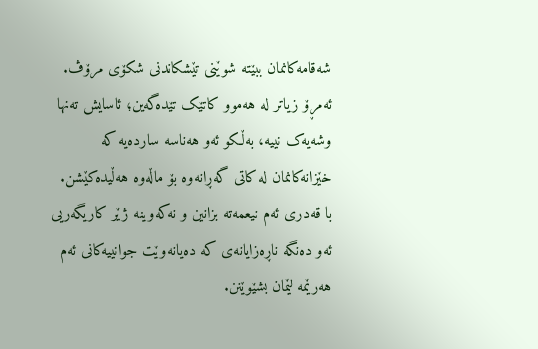شەقامەکانمان ببێتە شوێنی تێشکاندنی شکۆی مرۆڤ.
ئەمڕۆ زیاتر لە هەموو کاتێک تێدەگەین؛ ئاسایش تەنها وشەیەک نییە، بەڵکو ئەو هەناسە ساردەیە کە خێزانەکانمان لە کاتی گەڕانەوە بۆ ماڵەوە هەڵیدەکێشن. با قەدری ئەم نیعمەتە بزانین و نەکەوینە ژێر کاریگەریی ئەو دەنگە ناڕەزایانەی کە دەیانەوێت جوانییەکانی ئەم هەرێمە لێمان بشێوێنن.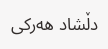دڵشاد ھەرکی